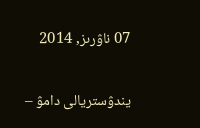07 ناۋرىز, 2014

يندۋستريالى دامۋ –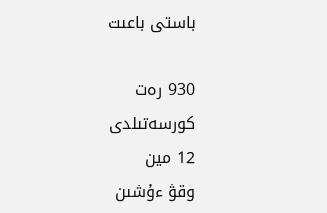باستى باعىت

930 رەت
كورسەتىلدى
12 مين
وقۋ ءۇشىن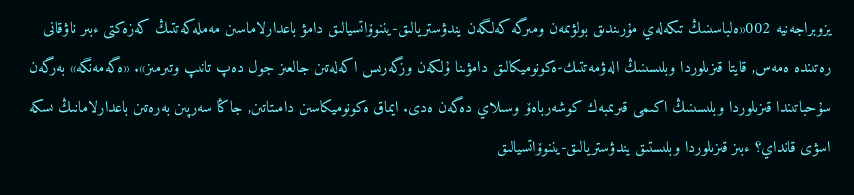يزوبراجەنيە 002«ەلباسىنىڭ تىكەلەي مۇرىندىق بولۋىمەن ومىرگە كەلگەن يندۋستريالىق-يننوۆاتسيالىق دامۋ باعدارلاماسىن مەملەكەتتىڭ كەزەكتى ءبىر ناۋقانى رەتىندە ەمەس, قايتا قىزىلوردا وبلىسىنىڭ الەۋمەتتىك-ەكونوميكالىق دامۋىنا ۇلكەن وزگەرىس اكەلەتىن جالعىز جول دەپ تانىپ وتىرمىز». «ەگەمەنگە» بەرگەن سۇحباتىندا قىزىلوردا وبلىسىنىڭ اكىمى قىرىمبەك كوشەرباەۆ وسىلاي دەگەن ەدى. ايماق ەكونوميكاسىن دامىتاتىن, جاڭا سەرپىن بەرەتىن باعدارلامانىڭ ىسكە اسۋى قانداي؟ ءبىز قىزىلوردا وبلىستىق يندۋستريالىق-يننوۆاتسيالىق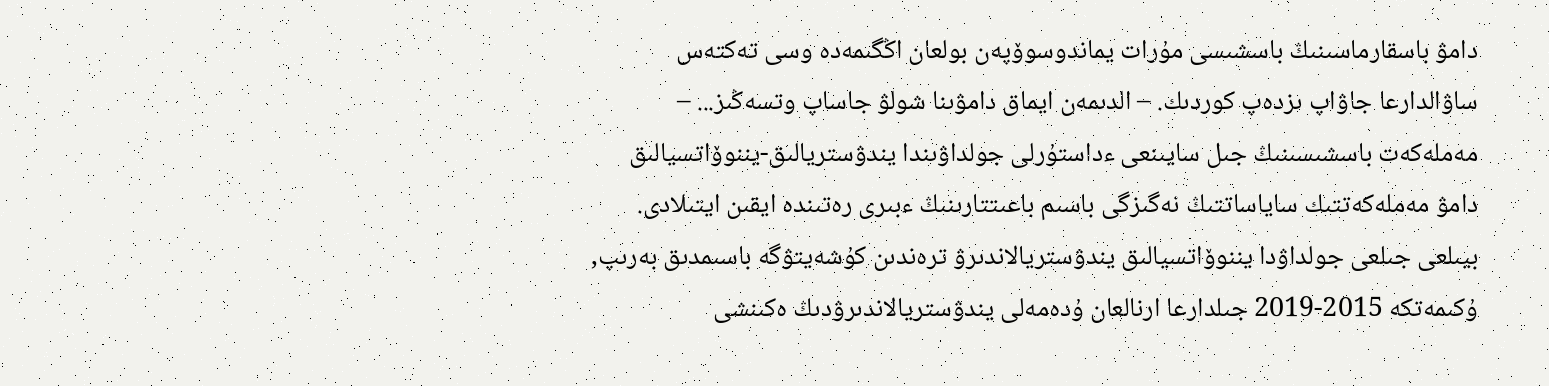دامۋ باسقارماسىنىڭ باسشىسى مۇرات يماندوسوۆپەن بولعان اڭگىمەدە وسى تەكتەس ساۋالدارعا جاۋاپ ىزدەپ كوردىك. – الدىمەن ايماق دامۋىنا شولۋ جاساپ وتسەڭىز... – مەملەكەت باسشىسىنىڭ جىل سايىنعى ءداستۇرلى جولداۋىندا يندۋستريالىق-يننوۆاتسيالىق دامۋ مەملەكەتتىك ساياساتتىڭ نەگىزگى باسىم باعىتتارىنىڭ ءبىرى رەتىندە ايقىن ايتىلادى. بيىلعى جىلعى جولداۋدا يننوۆاتسيالىق يندۋستريالاندىرۋ ترەندىن كۇشەيتۋگە باسىمدىق بەرىپ, ۇكىمەتكە 2015-2019 جىلدارعا ارنالعان ۇدەمەلى يندۋستريالاندىرۋدىڭ ەكىنشى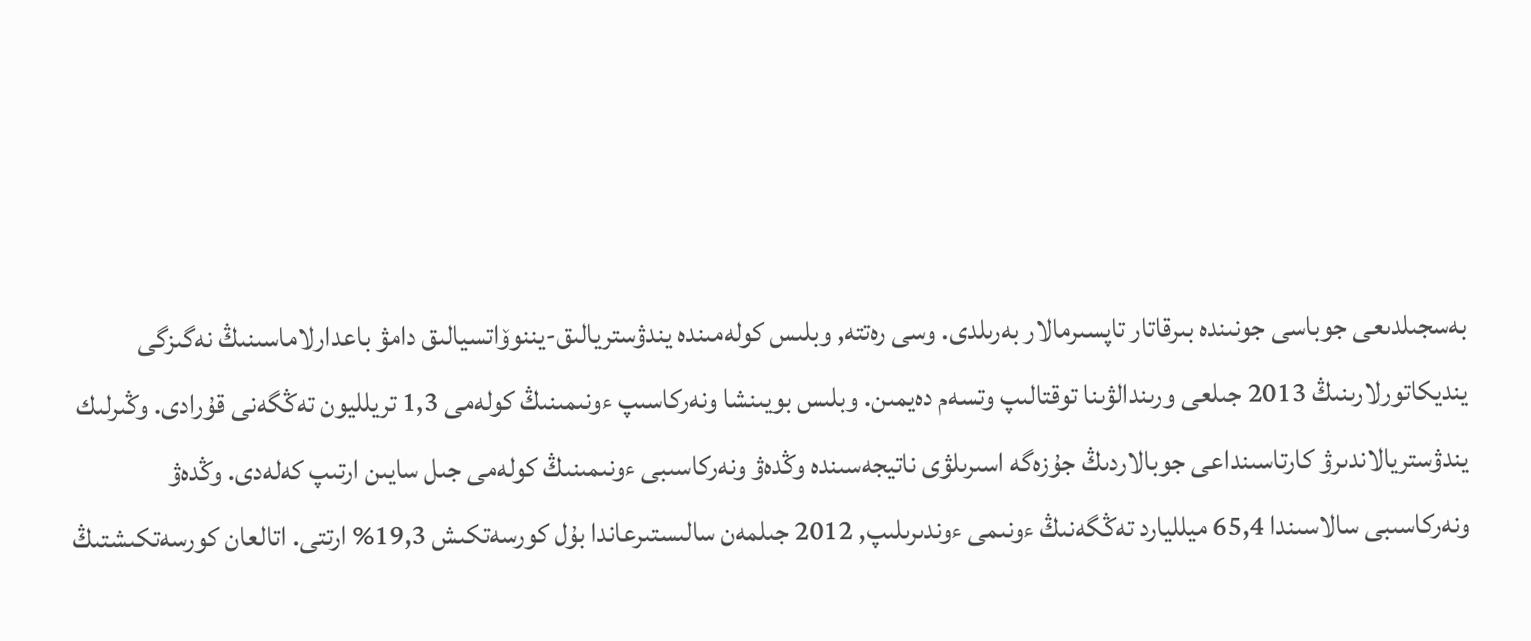بەسجىلدىعى جوباسى جونىندە بىرقاتار تاپسىرمالار بەرىلدى. وسى رەتتە, وبلىس كولەمىندە يندۋستريالىق-يننوۆاتسيالىق دامۋ باعدارلاماسىنىڭ نەگىزگى ينديكاتورلارىنىڭ 2013 جىلعى ورىندالۋىنا توقتالىپ وتسەم دەيمىن. وبلىس بويىنشا ونەركاسىپ ءونىمىنىڭ كولەمى 1,3 تريلليون تەڭگەنى قۇرادى. وڭىرلىك يندۋستريالاندىرۋ كارتاسىنداعى جوبالاردىڭ جۇزەگە اسىرىلۋى ناتيجەسىندە وڭدەۋ ونەركاسىبى ءونىمىنىڭ كولەمى جىل سايىن ارتىپ كەلەدى. وڭدەۋ ونەركاسىبى سالاسىندا 65,4 ميلليارد تەڭگەنىڭ ءونىمى ءوندىرىلىپ, 2012 جىلمەن سالىستىرعاندا بۇل كورسەتكىش 19,3% ارتتى. اتالعان كورسەتكىشتىڭ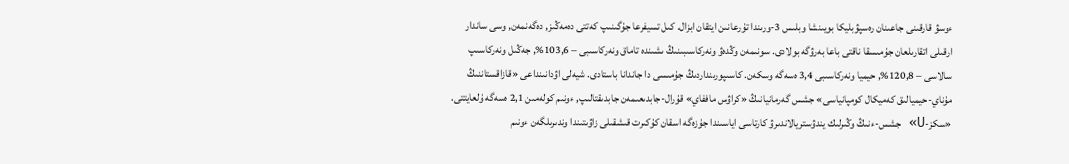ءوسۋ قارقىنى جاعىنان رەسپۋبليكا بويىنشا وبلىس 3-ورىندا تۇرعانىن ايتقان ابزال. كىل تسيفرعا جۇگىنىپ كەتتى دەمەڭىز, دەگەنمەن, وسى ساندار ارقىلى اتقارىلعان جۇمىسقا ناقتى باعا بەرۋگە بولادى. سونىمەن وڭدەۋ ونەركاسىبىنىڭ ىشىندە تاماق ونەركاسىبى – 103,6%, جەڭىل ونەركاسىپ سالاسى – 120,8%, حيميا ونەركاسىبى 3,4 ەسەگە وسكەن. كاسىپورىنداردىڭ جۇمىسى دا جاندانا باستادى. شيەلى اۋدانىنداعى «قازاقستاننىڭ مۇناي-حيميالىق كەميكال كومپانياسى» جشس گەرمانيانىڭ «كراۋس ماففاي» قۇرال-جابدىعىمەن جابدىقتالىپ, ءونىم كولەمىن 2,1 ەسەگە ۇلعايتتى. «سكز-U» جشس-ءنىڭ وڭىرلىك يندۋستريالاندىرۋ كارتاسى اياسىندا جۇزەگە اسقان كۇكىرت قىشقىلى زاۋىتىندا وندىرىلگەن ءونىم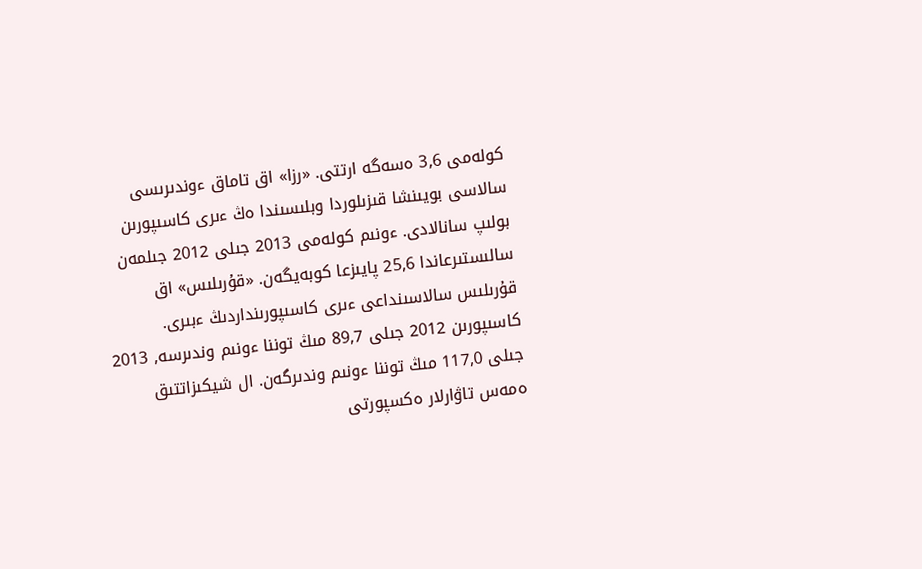كولەمى 3,6 ەسەگە ارتتى. «رزا» اق تاماق ءوندىرىسى سالاسى بويىنشا قىزىلوردا وبلىسىندا ەڭ ءىرى كاسىپورىن بولىپ سانالادى. ءونىم كولەمى 2013 جىلى 2012 جىلمەن سالىستىرعاندا 25,6 پايىزعا كوبەيگەن. «قۇرىلىس» اق قۇرىلىس سالاسىنداعى ءىرى كاسىپورىنداردىڭ ءبىرى. كاسىپورىن 2012 جىلى 89,7 مىڭ توننا ءونىم وندىرسە, 2013 جىلى 117,0 مىڭ توننا ءونىم وندىرگەن. ال شيكىزاتتىق ەمەس تاۋارلار ەكسپورتى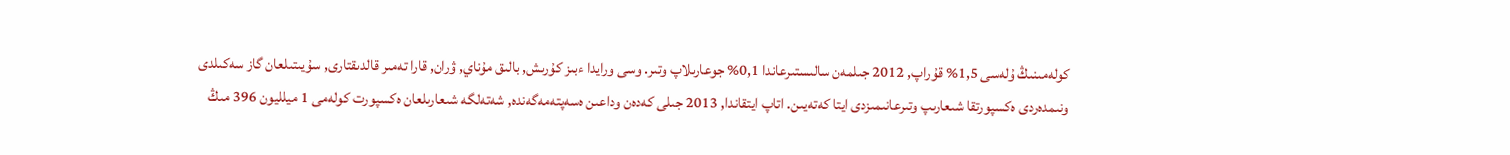كولەمىنىڭ ۇلەسى 1,5% قۇراپ, 2012 جىلمەن سالىستىرعاندا 0,1% جوعارىلاپ وتىر. وسى ورايدا ءبىز كۇرىش, بالىق مۇناي, ۋران, قارا تەمىر قالدىقتارى, سۇيىتىلعان گاز سەكىلدى ونىمدەردى ەكسپورتقا شىعارىپ وتىرعانىمىزدى ايتا كەتەيىن. اتاپ ايتقاندا, 2013 جىلى كەدەن وداعىن ەسەپتەمەگەندە, شەتەلگە شىعارىلعان ەكسپورت كولەمى 1 ميلليون 396 مىڭ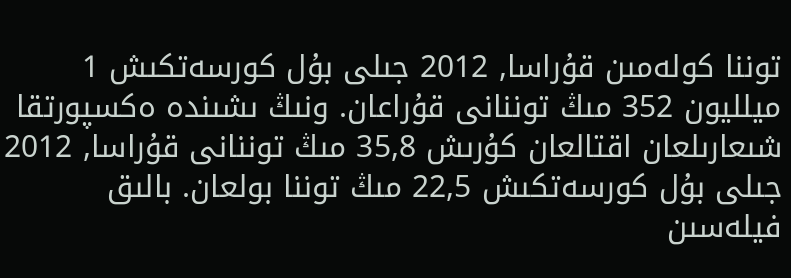توننا كولەمىن قۇراسا, 2012 جىلى بۇل كورسەتكىش 1 ميلليون 352 مىڭ توننانى قۇراعان. ونىڭ ىشىندە ەكسپورتقا شىعارىلعان اقتالعان كۇرىش 35,8 مىڭ توننانى قۇراسا, 2012 جىلى بۇل كورسەتكىش 22,5 مىڭ توننا بولعان. بالىق فيلەسىن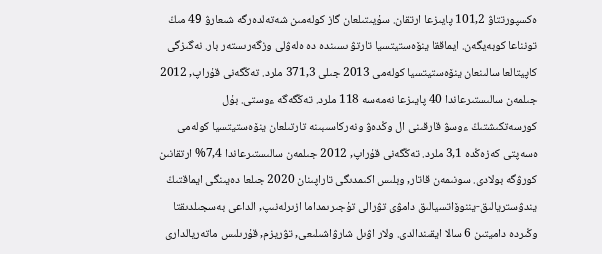ەكسپورتتاۋ 101,2 پايىزعا ارتقان. سۇيىتىلعان گاز كولەمىن شەتەلدەرگە شىعارۋ 49 مىڭ تونناعا كوبەيگەن. ايماققا ينۆەستيتسيا تارتۋ ىسىندە دە ەلەۋلى وزگەرىستەر بار. نەگىزگى كاپيتالعا سالىنعان ينۆەستيتسيا كولەمى 2013 جىلى 371,3 ملرد. تەڭگەنى قۇراپ, 2012 جىلمەن سالىستىرعاندا 40 پايىزعا نەمەسە 118 ملرد. تەڭگەگە ءوستى. بۇل كورسەتكىشتىڭ ءوسۋ قارقىنى ال وڭدەۋ ونەركاسىبىنە تارتىلعان ينۆەستيتسيا كولەمى ەسەپتى كەزەڭدە 3,1 ملرد. تەڭگەنى قۇراپ, 2012 جىلمەن سالىستىرعاندا 7,4% ارتقانىن كورۋگە بولادى. سونىمەن قاتار, وبلىس اكىمدىگى تاراپىنان 2020 جىلعا دەيىنگى ايماقتىڭ يندۋستريالىق-يننوۆاتسيالىق دامۋى تۋرالى تۇجىرىمداما ازىرلەنىپ, الداعى بەسجىلدىقتا وڭىردە داميتىن 6 سالا ايقىندالدى. ولار اۋىل شارۋاشىلىعى, تۋريزم, قۇرىلىس ماتەريالدارى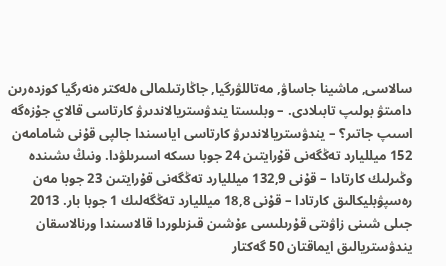سالاسى, ماشينا جاساۋ, مەتاللۋرگيا, جاڭارتىلمالى ەلەكتر ەنەرگيا كوزدەرىن دامىتۋ بولىپ تابىلادى. – وبلىستا يندۋستريالاندىرۋ كارتاسى قالاي جۇزەگە اسىپ جاتىر؟ – يندۋستريالاندىرۋ كارتاسى اياسىندا جالپى قۇنى شامامەن 152 ميلليارد تەڭگەنى قۇرايتىن 24 جوبا ىسكە اسىرىلۋدا. ونىڭ ىشىندە وڭىرلىك كارتادا – قۇنى 132,9 ميلليارد تەڭگەنى قۇرايتىن 23 جوبا مەن رەسپۋبليكالىق كارتادا – قۇنى 18,8 ميلليارد تەڭگەلىك 1 جوبا بار. 2013 جىلى شىنى زاۋىتى قۇرىلىسى ءۇشىن قىزىلوردا قالاسىندا ورنالاسقان يندۋستريالىق ايماقتان 50 گەكتار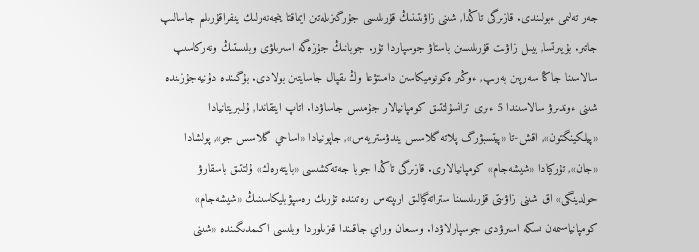جەر تەلىمى ءبولىندى. قازىرگى تاڭدا, شىنى زاۋىتىنىڭ قۇرىلىسى جۇرگىزىلەتىن ايماقتا ينجەنەرلىك ينفراقۇرىلىم جاسالىپ جاتىر. بۇيىرتسا, بيىل زاۋىت قۇرىلىسىن باستاۋ جوسپاردا تۇر. جوبانىڭ جۇزەگە اسىرىلۋى وبلىستىڭ ونەركاسىپ سالاسىنا جاڭا سەرپىن بەرىپ, ءوڭىر ەكونوميكاسىن دامىتۋعا وڭ ىقپال جاسايتىن بولادى. بۇگىندە دۇنيەجۇزىندە شىنى ءوندىرۋ سالاسىندا 5 ءىرى ترانسۇلتتىق كومپانيالار جۇمىس جاساۋدا. اتاپ ايتقاندا, ۇلىبريتانيادا «پيلكينگتون», اقش-تا «پيتسبۋرگ پلاتە گلاسس يندۋستريەس», جاپونيادا «اساحي گلاسس جو», پولشادا «جان», تۇركيادا «شيشەجام» كومپانيالارى. قازىرگى تاڭدا جوبا جەتەكشىسى «بايتەرەك» ۇلتتىق باسقارۋ حولدينگى» اق شىنى زاۋىتى قۇرىلىسىنا ستراتەگيالىق ارىپتەس رەتىندە تۇرىك رەسپۋبليكاسىنىڭ «شيشەجام» كومپانياسىمەن ىسكە اسىرۋدى جوسپارلاۋدا. وسىعان وراي جاقىندا قىزىلوردا وبلىسى اكىمدىگىندە «شىنى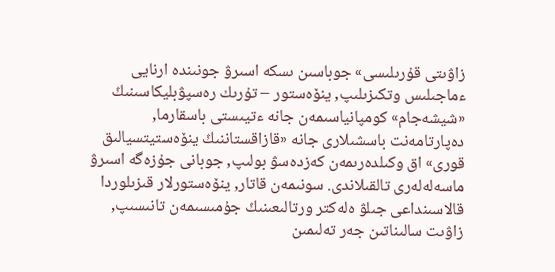زاۋىتى قۇرىلىسى» جوباسىن ىسكە اسىرۋ جونىندە ارنايى ءماجىلىس وتكىزىلىپ, ينۆەستور – تۇرىك رەسپۋبليكاسىنىڭ «شيشەجام» كومپانياسىمەن جانە ءتيىستى باسقارما, دەپارتامەنت باسشىلارى جانە «قازاقستاننىڭ ينۆەستيتسيالىق قورى» اق وكىلدەرىمەن كەزدەسۋ بولىپ, جوبانى جۇزەگە اسىرۋ ماسەلەلەرى تالقىلاندى. سونىمەن قاتار, ينۆەستورلار قىزىلوردا قالاسىنداعى جىلۋ ەلەكتر ورتالىعىنىڭ جۇمىسىمەن تانىسىپ, زاۋىت سالىناتىن جەر تەلىمىن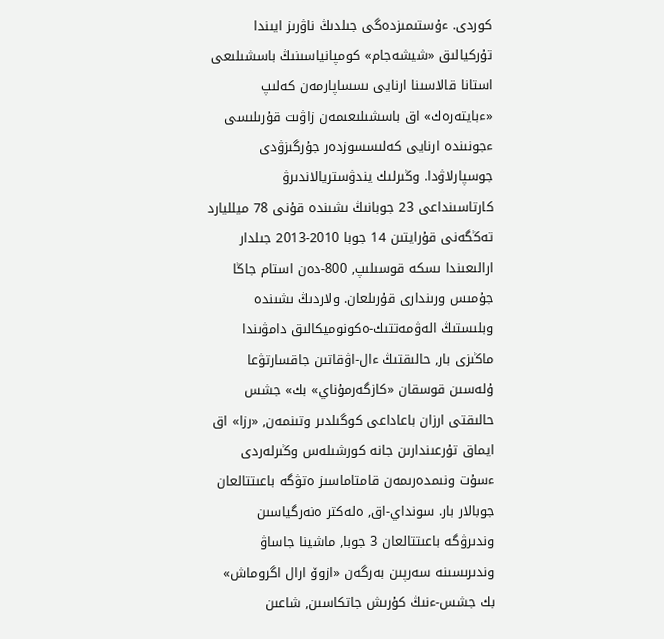كوردى. ءۇستىمىزدەگى جىلدىڭ ناۋرىز ايىندا تۇركيالىق «شيشەجام» كومپانياسىنىڭ باسشىلىعى استانا قالاسىنا ارنايى ىسساپارمەن كەلىپ «ءبايتەرەك» اق باسشىلىعىمەن زاۋىت قۇرىلىسى ءجونىندە ارنايى كەلىسسوزدەر جۇرگىزۋدى جوسپارلاۋدا. وڭىرلىك يندۋستريالاندىرۋ كارتاسىنداعى 23 جوبانىڭ ىشىندە قۇنى 78 ميلليارد تەڭگەنى قۇرايتىن 14 جوبا 2010-2013 جىلدار ارالىعىندا ىسكە قوسىلىپ, 800-دەن استام جاڭا جۇمىس ورىندارى قۇرىلعان. ولاردىڭ ىشىندە وبلىستىڭ الەۋمەتتىك-ەكونوميكالىق دامۋىندا ماڭىزى بار, حالىقتىڭ ءال-اۋقاتىن جاقسارتۋعا ۇلەسىن قوسقان «كازگەرمۇناي» بك» جشس حالىقتى ارزان باعاداعى كوگىلدىر وتىنمەن, «رزا» اق ايماق تۇرعىندارىن جانە كورشىلەس وڭىرلەردى ءسۇت ونىمدەرىمەن قامتاماسىز ەتۋگە باعىتتالعان جوبالار بار. سونداي-اق, ەلەكتر ەنەرگياسىن وندىرۋگە باعىتتالعان 3 جوبا, ماشينا جاساۋ وندىرىسىنە سەرپىن بەرگەن «ازوۆ ارال اگروماش» بك جشس-ءنىڭ كۇرىش جاتكاسىن, شاعىن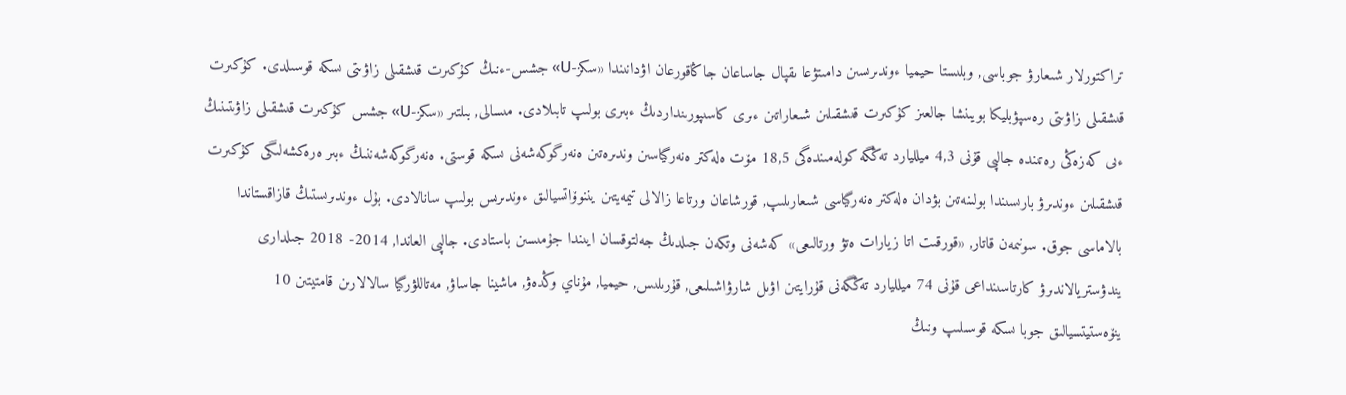تراكتورلار شىعارۋ جوباسى, وبلىستا حيميا ءوندىرىسىن دامىتۋعا ىقپال جاساعان جاڭاقورعان اۋدانىندا «سكز-U» جشس-ءنىڭ كۇكىرت قىشقىلى زاۋىتى ىسكە قوسىلدى. كۇكىرت قىشقىلى زاۋىتى رەسپۋبليكا بويىنشا جالعىز كۇكىرت قىشقىلىن شىعاراتىن ءىرى كاسىپورىنداردىڭ ءبىرى بولىپ تابىلادى. مىسالى, بىلتىر «سكز-U» جشس كۇكىرت قىشقىلى زاۋىتىنىڭ ءىى كەزەڭى رەتىندە جالپى قۇنى 4,3 ميلليارد تەڭگە كولەمىندەگى 18,5 مۆت ەلەكتر ەنەرگياسىن وندىرەتىن ەنەرگوكەشەنى ىسكە قوستى. ەنەرگوكەشەننىڭ ءبىر ەرەكشەلىگى كۇكىرت قىشقىلىن ءوندىرۋ بارىسىندا بولىنەتىن بۋدان ەلەكتر ەنەرگياسى شىعارىلىپ, قورشاعان ورتاعا زالالى تيمەيتىن يننوۆاتسيالىق ءوندىرىس بولىپ سانالادى. بۇل ءوندىرىستىڭ قازاقستاندا بالاماسى جوق. سونىمەن قاتار, «قورقىت اتا زيارات ەتۋ ورتالىعى» كەشەنى وتكەن جىلدىڭ جەلتوقسان ايىندا جۇمىسىن باستادى. جالپى العاندا, 2014- 2018 جىلدارى يندۋستريالاندىرۋ كارتاسىنداعى قۇنى 74 ميلليارد تەڭگەنى قۇرايتىن اۋىل شارۋاشىلىعى, قۇرىلىس, حيميا, مۇناي وڭدەۋ, ماشينا جاساۋ, مەتاللۋرگيا سالالارىن قامتيتىن 10 ينۆەستيتسيالىق جوبا ىسكە قوسىلىپ ونىڭ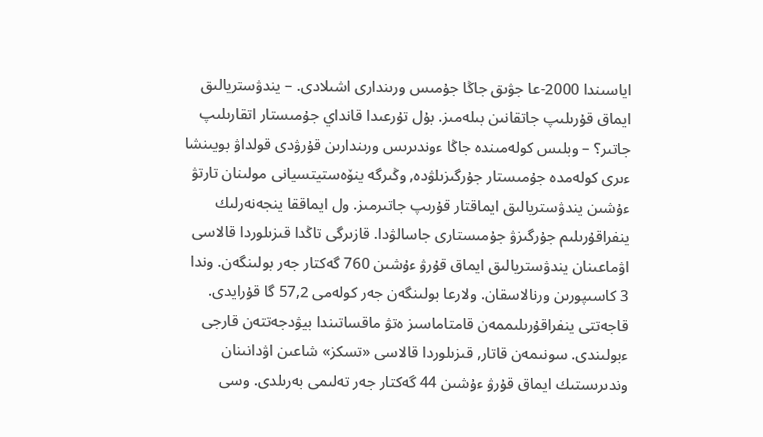اياسىندا 2000-عا جۋىق جاڭا جۇمىس ورىندارى اشىلادى. – يندۋستريالىق ايماق قۇرىلىپ جاتقانىن بىلەمىز. بۇل تۇرعىدا قانداي جۇمىستار اتقارىلىپ جاتىر؟ – وبلىس كولەمىندە جاڭا ءوندىرىس ورىندارىن قۇرۋدى قولداۋ بويىنشا ءىرى كولەمدە جۇمىستار جۇرگىزىلۋدە, وڭىرگە ينۆەستيتسيانى مولىنان تارتۋ ءۇشىن يندۋستريالىق ايماقتار قۇرىپ جاتىرمىز. ول ايماققا ينجەنەرلىك ينفراقۇرىلىم جۇرگىزۋ جۇمىستارى جاسالۋدا. قازىرگى تاڭدا قىزىلوردا قالاسى اۋماعىنان يندۋستريالىق ايماق قۇرۋ ءۇشىن 760 گەكتار جەر بولىنگەن. وندا 3 كاسىپورىن ورنالاسقان. ولارعا بولىنگەن جەر كولەمى 57,2 گا قۇرايدى. قاجەتتى ينفراقۇرىلىممەن قامتاماسىز ەتۋ ماقساتىندا بيۋدجەتتەن قارجى ءبولىندى. سونىمەن قاتار, قىزىلوردا قالاسى «تسكز» شاعىن اۋدانىنان وندىرىستىك ايماق قۇرۋ ءۇشىن 44 گەكتار جەر تەلىمى بەرىلدى. وسى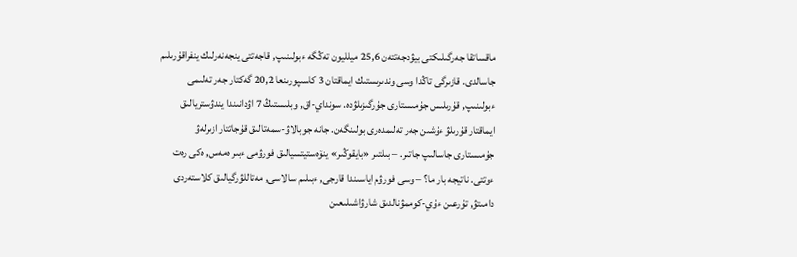ماقساتقا جەرگىلىكتى بيۋدجەتتەن 25,6 ميلليون تەڭگە ءبولىنىپ, قاجەتتى ينجەنەرلىك ينفراقۇرىلىم جاسالدى. قازىرگى تاڭدا وسى وندىرىستىك ايماقتان 3 كاسىپورىنعا 20,2 گەكتار جەر تەلىمى ءبولىنىپ, قۇرىلىس جۇمىستارى جۇرگىزىلۋدە. سونداي-اق, وبلىستىڭ 7 اۋدانىندا يندۋستريالىق ايماقتار قۇرىلۋ ءۇشىن جەر تەلىمدەرى بولىنگەن. جانە جوبالاۋ-سمەتالىق قۇجاتتار ازىرلەۋ جۇمىستارى جاسالىپ جاتىر. – بىلتىر «بايقوڭىر» ينۆەستيتسيالىق فورۋمى ءبىر ەمەس, ەكى رەت ءوتتى. ناتيجە بار ما؟ – وسى فورۋم اياسىندا قارجى, ءبىلىم سالاسى, مەتاللۋرگيالىق كلاستەردى دامىتۋ, تۇرعىن ءۇي-كوممۋنالدىق شارۋاشىلىعىن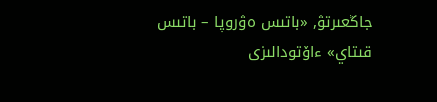جاڭعىرتۋ, «باتىس ەۋروپا – باتىس قىتاي» ءاۆتودالىزى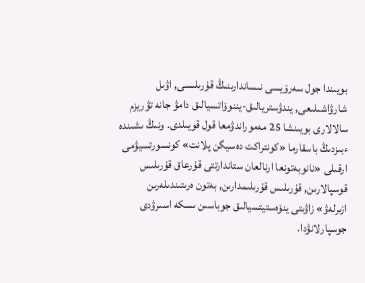بويىندا جول سەرۆيسى نىساندارىنىڭ قۇرىلىسى, اۋىل شارۋاشىلىعى, يندۋستريالىق-يننوۆاتسيالىق دامۋ جانە تۋريزم سالالارى بويىنشا 25 مەموراندۋمعا قول قويىلدى. ونىڭ ىشىندە ءبىزدىڭ باسقارما «كونتراكت دەسيگن پلانت» كونسورتسيۋمى ارقىلى «نانوبەتونعا ارنالعان ستاندارتتى قۇرعاق قۇرىلىس قوسپالارىن, قۇرىلىس قۇرىلىمدارىن, بەتون ەرىتىندىلەرىن ازىرلەۋ» زاۋىتى ينۆەستيتسيالىق جوباسىن ىسكە اسىرۋدى جوسپارلانۋدا.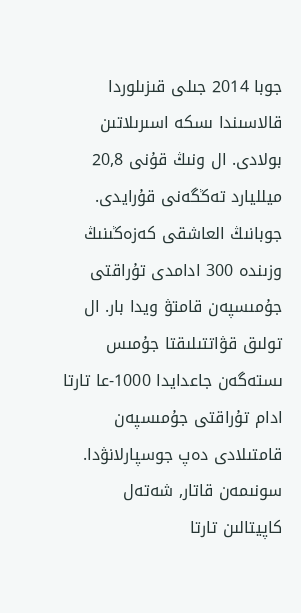جوبا 2014 جىلى قىزىلوردا قالاسىندا ىسكە اسىرىلاتىن بولادى. ال ونىڭ قۇنى 20,8 ميلليارد تەڭگەنى قۇرايدى. جوبانىڭ العاشقى كەزەڭىنىڭ وزىندە 300 ادامدى تۇراقتى جۇمىسپەن قامتۋ ويدا بار. ال تولىق قۋاتتىلىقتا جۇمىس ىستەگەن جاعدايدا 1000-عا تارتا ادام تۇراقتى جۇمىسپەن قامتىلادى دەپ جوسپارلانۋدا. سونىمەن قاتار, شەتەل كاپيتالىن تارتا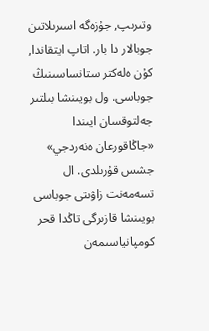وتىرىپ, جۇزەگە اسىرىلاتىن جوبالار دا بار. اتاپ ايتقاندا, كۇن ەلەكتر ستانساسىنىڭ جوباسى. ول بويىنشا بىلتىر جەلتوقسان ايىندا «جاڭاقورعان ەنەردجي» جشس قۇرىلدى. ال تسەمەنت زاۋىتى جوباسى بويىنشا قازىرگى تاڭدا قحر كومپانياسىمەن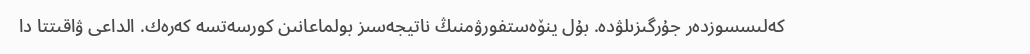كەلىسسوزدەر جۇرگىزىلۋدە. بۇل ينۆەستفورۋمنىڭ ناتيجەسىز بولماعانىن كورسەتسە كەرەك. الداعى ۋاقىتتا دا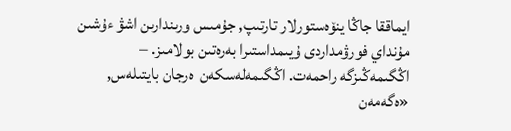ايماققا جاڭا ينۆەستورلار تارتىپ, جۇمىس ورىندارىن اشۋ ءۇشىن مۇنداي فورۋمداردى ۇيىمداستىرا بەرەتىن بولامىز. – اڭگىمەڭىزگە راحمەت. اڭگىمەلەسكەن  ەرجان بايتىلەس, «ەگەمەن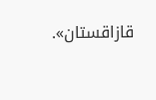قازاقستان».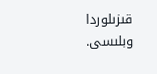قىزىلوردا وبلىسى.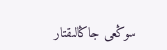سوڭعى جاڭالىقتار